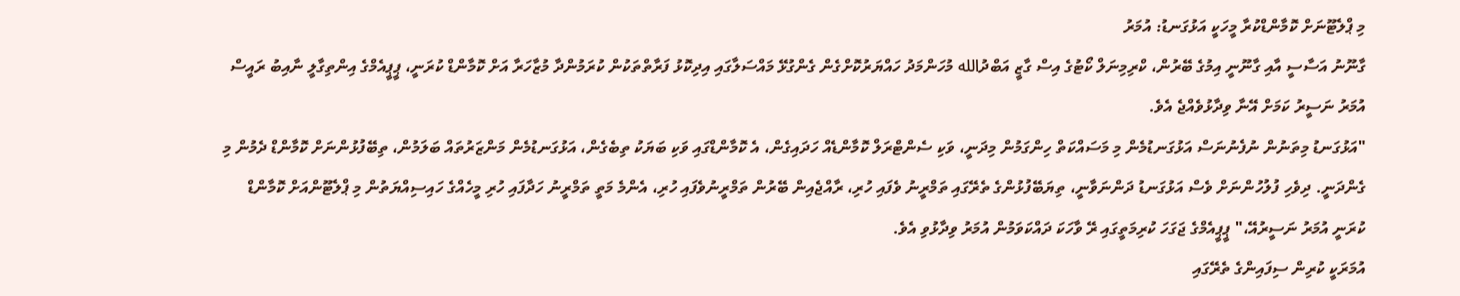މި ޕްލެޓޫނަށް ކޮމާންޑްކުރާ މީހަކީ އަޅުގަނޑު: އުމަރު
ގާނޫނު އަސާސީ އާއި ގާނޫނީ އިމުގެ ބޭރުން، ކްރިމިނަލް ކޯޓުގެ އިސް ގާޒީ އަބްދުالله މުހަންމަދު ހައްޔަރުކޮށްގެން ގެންގުޅޭ މައްސަލާގައި އިދިކޮޅު ފަރާތްތަކުން ކުރަމުންދާ މުޒާހަރާ އަށް ކޮމާންޑް ކުރަނީ، ޕީޕީއެމްގެ އިންތިގާލީ ނާއިބު ރައީސް އުމަރު ނަސީރު ކަމަށް އޭނާ ވިދާޅުވެއްޖެ އެވެ.
"އަޅުގަނޑު މިތަނުން ނުފެނުނަސް އަޅުގަނޑުމެން މި މަސައްކަތް ހިންގަމުން މިދަނީ، ވަކި ސެންޓްރަލް ކޮމާންޑެއް ހަދައިގެން، އެ ކޮމާންޑްގައި ވަކި ބަޔަކު ތިބެގެން، އަޅުގަނޑުމެން މަންޒަރުތައް ބަލަމުން، ތިބޭފުޅުންނަށް ކޮމާންޑް ދެމުން މި ގެންދަނީ. ދިވެހި ފުލުހުންނަށް ވެސް އަޅުގަނޑު ދަންނަވާނީ، ތިޔަބޭފުޅުންގެ ތެރޭގައި ތަމްރީނު ވެފައި ހުރި، ރާއްޖެއިން ބޭރުން ތަމްރީނުވެފައި ހުރި، އެންމެ މަތީ ތަމްރީނު ހަދާފައި ހުރި މީހެއްގެ ހައިސިއްޔަތުން މި ޕްލެޓޫންއަށް ކޮމާންޑް ކުރަނީ އުމަރު ނަސީރުއޭ،" ޕީޕީއެމްގެ ޖަގަހަ ކުރިމަތީގައި ރޭ ވާހަކަ ދައްކަވަމުން އުމަރު ވިދާޅުވި އެވެ.
އުމަރަކީ ކުރިން ސިފައިންގެ ތެރޭގައި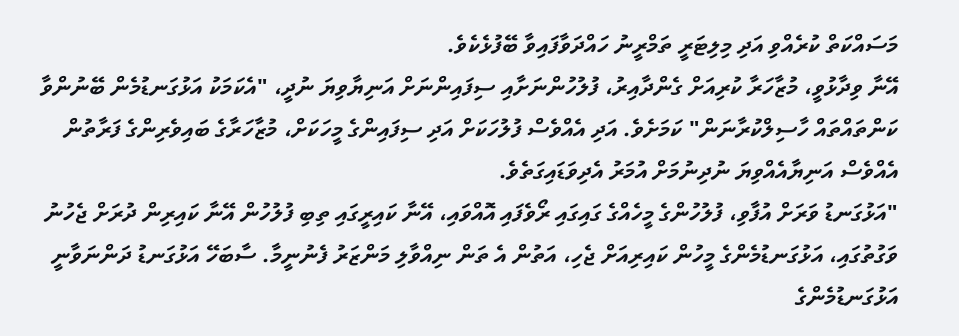މަސައްކަތް ކުރެއްވި އަދި މިލިޓަރީ ތަމްރީނު ހައްދަވާފައިވާ ބޭފުޅެކެވެ.
އޭނާ ވިދާޅުވީ، މުޒާހަރާ ކުރިއަށް ގެންދާއިރު، ފުލުހުންނަށާއި ސިފައިންނަށް އަނިޔާވިޔަ ނުދީ، "އެކަމަކު އަޅުގަނޑުމެން ބޭނުންވާ ކަންތައްތައް ހާސިލްކުރާނަން" ކަމަށެވެ. އަދި އެއްވެސް ފުލުހަކަށް އަދި ސިފައިންގެ މީހަކަށް، މުޒާހަރާގެ ބައިވެރިންގެ ފަރާތުން އެއްވެސް އަނިޔާއެއްވިޔަ ނުދިނުމަށް އުމަރު އެދިވަޑައިގަތެވެ.
"އަޅުގަނޑު ވަރަށް އުފާވި، ފުލުހުންގެ މީހެއްގެ ގައިގައި ރޯވެފައި އޮއްވައި، އޭނާ ކައިރީގައި ތިބި ފުލުހުން އޭނާ ކައިރިން ދުރަށް ޖެހުނު ވަގުތުގައި، އަޅުގަނޑުމެންގެ މީހުން ކައިރިއަށް ޖެހި، އަތުން އެ ތަން ނިއްވާލި މަންޒަރު ފެނުނީމާ. ސާބަހޭ އަޅުގަނޑު ދަންނަވާނީ އަޅުގަނޑުމެންގެ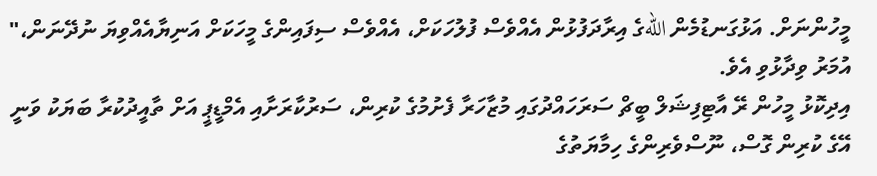މީހުންނަށް. އަޅުގަނޑުމެން اللهގެ އިރާދަފުޅުން އެއްވެސް ފުލުހަކަށް، އެއްވެސް ސިފައިންގެ މީހަކަށް އަނިޔާއެއްވިޔަ ނުދޭނަން،" އުމަރު ވިދާޅުވި އެވެ.
އިދިކޮޅު މީހުން ރޭ އާޓިފިޝަލް ބީޗް ސަރަހައްދުގައި މުޒާހަރާ ފެށުމުގެ ކުރިން، ސަރުކާރަށާއި އެމްޑީޕީ އަށް ތާއީދުކުރާ ބަޔަކު ވަނީ އޭގެ ކުރިން ގޮސް، ނޫސްވެރިންގެ ހިމާޔަތުގެ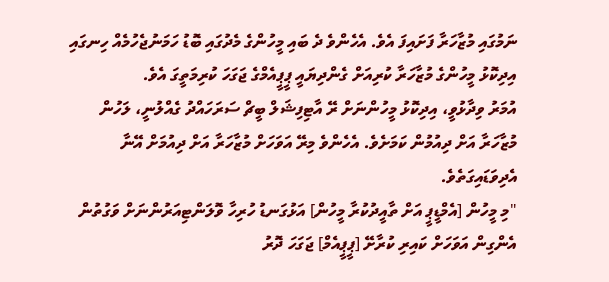ނަމުގައި މުޒާހަރާ ފަށައިފަ އެވެ. އެހެންވެ ދެ ބައި މީހުންގެ މެދުގައި ބޮޑު ހަމަނުޖެހުމެއް ހިނގައި އިދިކޮޅު މީހުންގެ މުޒާހަރާ ކުރިއަށް ގެންދިޔައީ ޕީޕީއެމްގެ ޖަގަހަ ކުރިމަތީގަ އެވެ.
އުމަރު ވިދާޅުވީ، އިދިކޮޅު މީހުންނަށް ރޭ އާޓިފިޝަލް ބީޗް ސަރަހައްދު ގެއްލުނީ، ލަހުން މުޒާހަރާ އަށް ދިއުމުން ކަމަށެވެ. އެހެންވެ މިރޭ އަވަހަށް މުޒާހަރާ އަށް ދިއުމަށް އޭނާ އެދިވަޑައިގަތެވެ.
"މި މީހުން [އެމްޑީޕީ އަށް ތާއީދުކުރާ މީހުން] އަޅުގަނޑު ހުރިހާ ވޮލަންޓިއަރުންނަށް ވަގުތުން އެންގިން އަވަހަށް ކައިރި ކުރާށޭ [ޕީޕީއެމް] ޖަގަހަ ދޮރު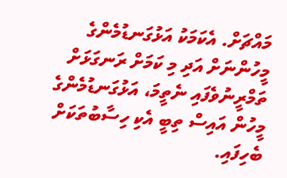މައްޗަށް. އެކަމަކު އަޅުގަނޑުމެންގެ މީހުންނަށް އަދި މި ކަމަށް ރަނގަޅަށް ތަމްރީނުވެފައި ނެތީމަ، އަޅުގަނޑުމެންގެ މީހުން އައިސް ތިބީ އެކި ހިސާބުތަކަށް ބެހިފައި.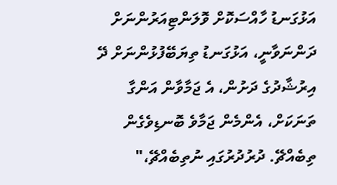އަޅުގަނޑު ހާއްސަކޮށް ވޮލަންޓިއަރުންނަށް ދަންނަވާނީ، އަޅުގަނޑު ތިޔަބޭފުޅުންނަށް ދޭ އިރުޝާދުގެ ދަށުން، އެ ޖަމާވާން އަންގާ ތަނަކަށް، އެންމެން ޖަމާވެ ބޮނޑިވެގެން ތިބެއްޗޭ. ދުރުދުރުގައި ނުތިބެއްޗޭ،"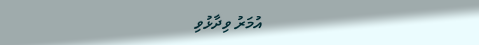އުމަރު ވިދާޅުވި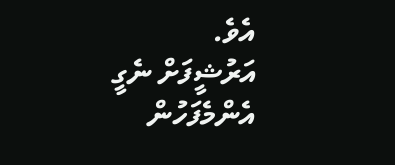އެވެ.
އަރުޝީފަށް ނެގީ
އެންމެފަހުން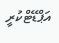އަޕްޑޭޓްކުރީ